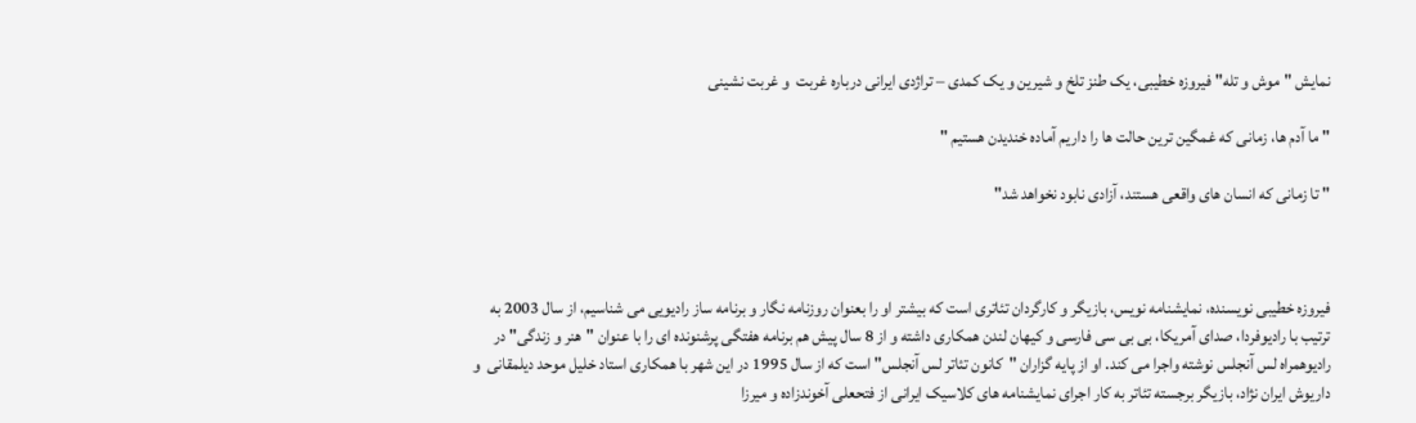نمایش "موش و تله" فیروزه خطیبی، یک طنز تلخ و شیرین و یک کمدی – تراژدی ایرانی درباره غربت  و غربت نشینی

" ما آدم ها، زمانی که غمگین ترین حالت ها را داریم آماده خندیدن هستیم "

" تا زمانی که انسان های واقعی هستند، آزادی نابود نخواهد شد"



فیروزه خطیبی نویسنده، نمایشنامه نویس، بازیگر و کارگردان تئاتری است که بیشتر او را بعنوان روزنامه نگار و برنامه ساز رادیویی می شناسیم، از سال 2003 به ترتیب با رادیوفردا، صدای آمریکا، بی بی سی فارسی و کیهان لندن همکاری داشته و از 8 سال پیش هم برنامه هفتگی پرشنونده ای را با عنوان "هنر و زندگی" در رادیوهمراه لس آنجلس نوشته واجرا می کند. او از پایه گزاران "کانون تئاتر لس آنجلس" است که از سال 1995 در این شهر با همکاری استاد خلیل موحد دیلمقانی  و داریوش ایران نژاد، بازیگر برجسته تئاتر به کار اجرای نمایشنامه های کلاسیک ایرانی از فتحعلی آخوندزاده و میرزا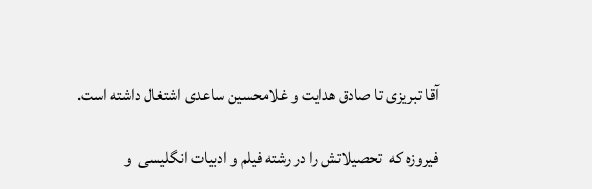آقا تبریزی تا صادق هدایت و غلامحسین ساعدی اشتغال داشته است.

فیروزه که  تحصیلاتش را در رشته فیلم و ادبیات انگلیسی  و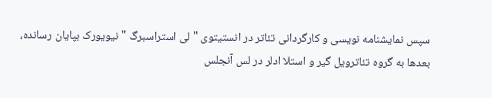سپس نمایشنامه نویسی و کارگردانی تئاتر در انستیتوی "لی استراسبرگ " نیویورک بپایان رسانده، بعدها به گروه تئاترویل گیر و استلا ادلر در لس آنجلس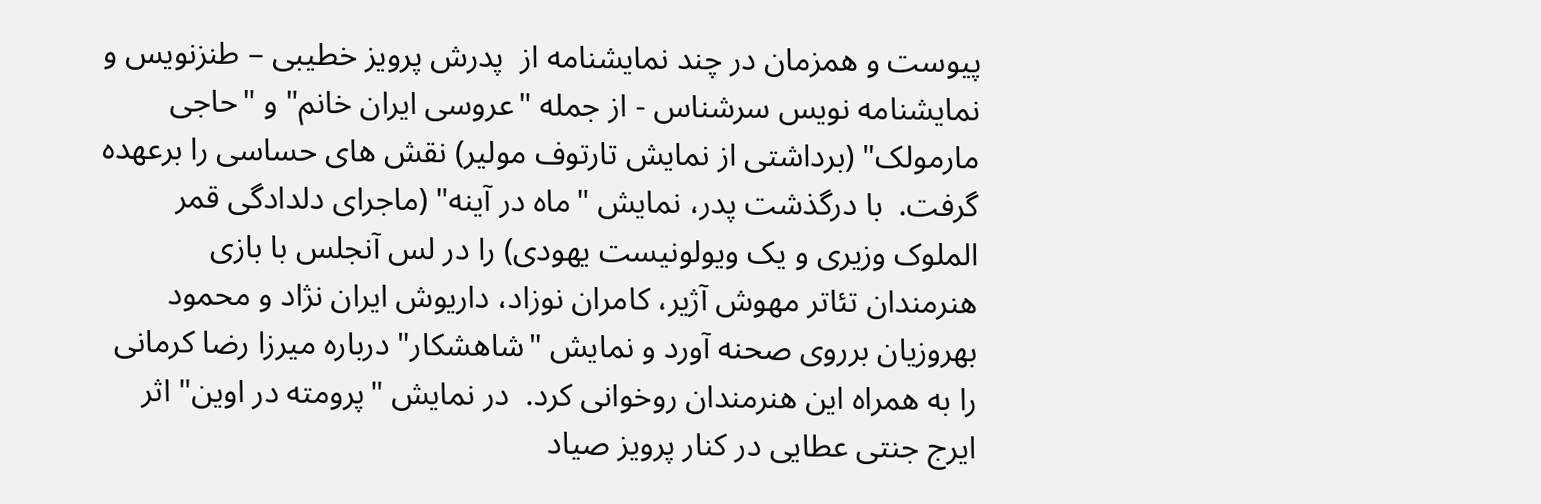پیوست و همزمان در چند نمایشنامه از  پدرش پرویز خطیبی – طنزنویس و نمایشنامه نویس سرشناس - از جمله "عروسی ایران خانم" و "حاجی مارمولک" (برداشتی از نمایش تارتوف مولیر) نقش های حساسی را برعهده گرفت.  با درگذشت پدر، نمایش "ماه در آینه" (ماجرای دلدادگی قمر الملوک وزیری و یک ویولونیست یهودی) را در لس آنجلس با بازی هنرمندان تئاتر مهوش آژیر، کامران نوزاد، داریوش ایران نژاد و محمود بهروزیان برروی صحنه آورد و نمایش "شاهشکار" درباره میرزا رضا کرمانی را به همراه این هنرمندان روخوانی کرد.  در نمایش "پرومته در اوین" اثر ایرج جنتی عطایی در کنار پرویز صیاد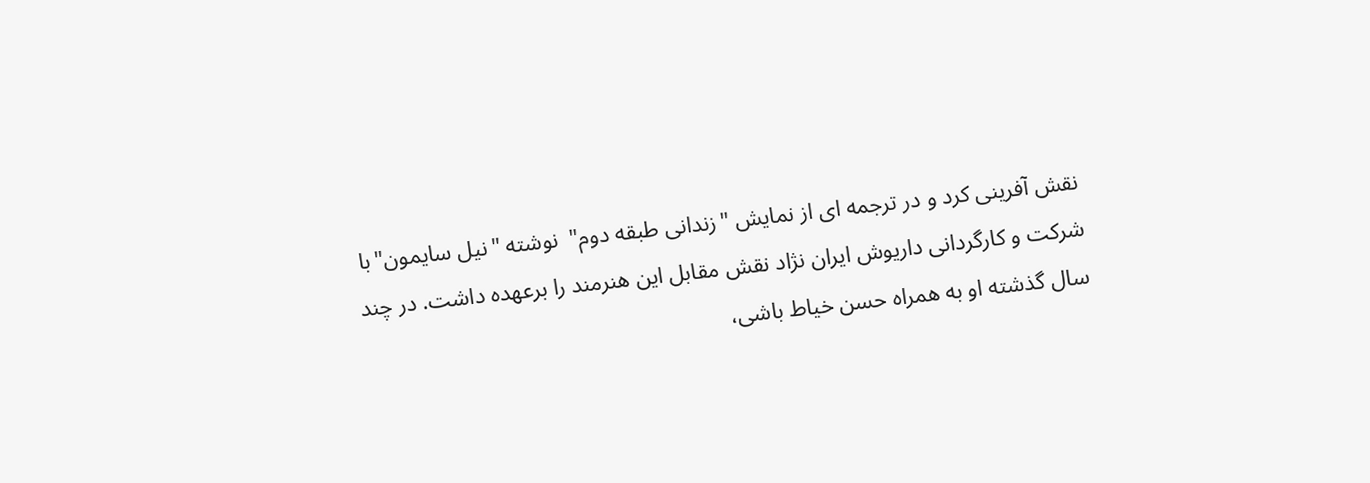نقش آفرینی کرد و در ترجمه ای از نمایش "زندانی طبقه دوم"  نوشته "نیل سایمون"با شرکت و کارگردانی داریوش ایران نژاد نقش مقابل این هنرمند را برعهده داشت. در چند سال گذشته او به همراه حسن خیاط باشی،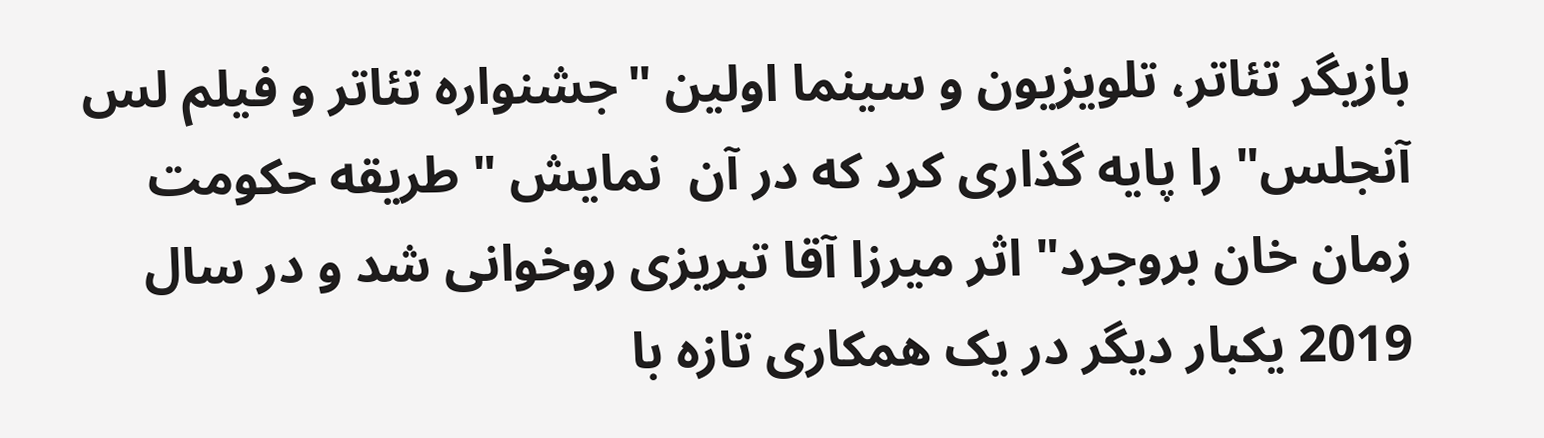بازیگر تئاتر، تلویزیون و سینما اولین "جشنواره تئاتر و فیلم لس آنجلس" را پایه گذاری کرد که در آن  نمایش " طریقه حکومت زمان خان بروجرد" اثر میرزا آقا تبریزی روخوانی شد و در سال 2019 یکبار دیگر در یک همکاری تازه با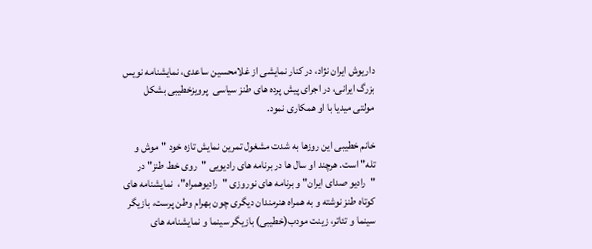داریوش ایران نژاد، در کنار نمایشی از غلامحسین ساعدی، نمایشنامه نویس بزرگ ایرانی، در اجرای پیش پرده های طنز سیاسی  پرویزخطیبی بشکل مولتی میدیا با او همکاری نمود.

خانم خطیبی این روزها به شدت مشغول تمرین نمایش تازه خود "موش و تله" است. هرچند او سال ها در برنامه های رادیویی "روی خط طنز" در "رادیو صدای ایران" و برنامه های نوروزی "رادیوهمراه"،  نمایشنامه های کوتاه طنز نوشته و به همراه هنرمندان دیگری چون بهرام وطن پرست، بازیگر سینما و تئاتر، زینت مودب(خطیبی) بازیگر سینما و نمایشنامه های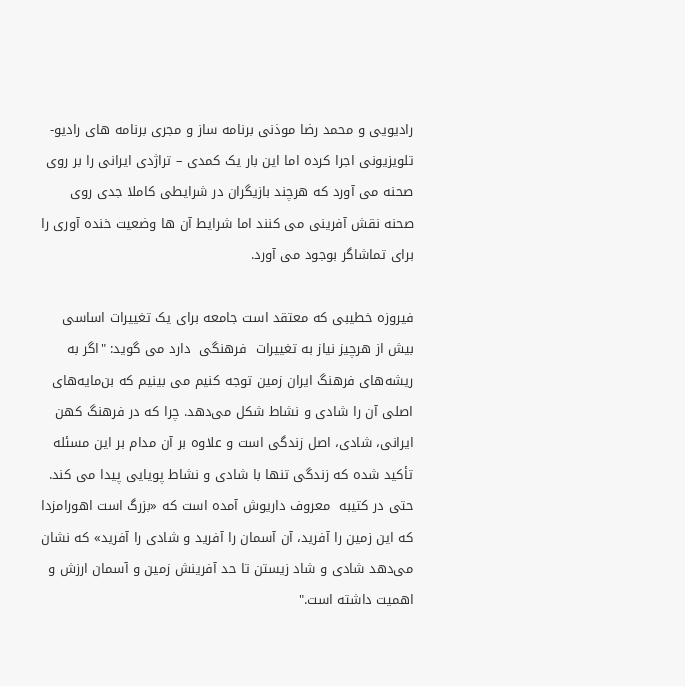رادیویی و محمد رضا موذنی برنامه ساز و مجری برنامه های رادیو- تلویزیونی اجرا کرده اما این بار یک کمدی – تراژدی ایرانی را بر روی صحنه می آورد که هرچند بازیگران در شرایطی کاملا جدی روی صحنه نقش آفرینی می کنند اما شرایط آن ها وضعیت خنده آوری را برای تماشاگر بوجود می آورد.

فیروزه خطیبی که معتقد است جامعه برای یک تغییرات اساسی بیش از هرچیز نیاز به تغییرات  فرهنگی  دارد می گوید: "اگر به ریشه‌های فرهنگ ایران زمین توجه کنیم می بینیم که بن‌مایه‌های اصلی آن را شادی و نشاط شکل می‌دهد. چرا که در فرهنگ کهن ایرانی، شادی، اصل زندگی است و علاوه بر آن مدام بر این مسئله تأکید شده که زندگی تنها با شادی و نشاط پویایی پیدا می کند.   حتی در کتیبه  معروف داریوش آمده است که‌ «بزرگ است اهورامزدا که این زمین را آفرید، آن آسمان را آفرید و شادی را آفرید» که نشان می‌دهد شادی و شاد زیستن تا حد آفرینش زمین و آسمان ارزش و اهمیت داشته است."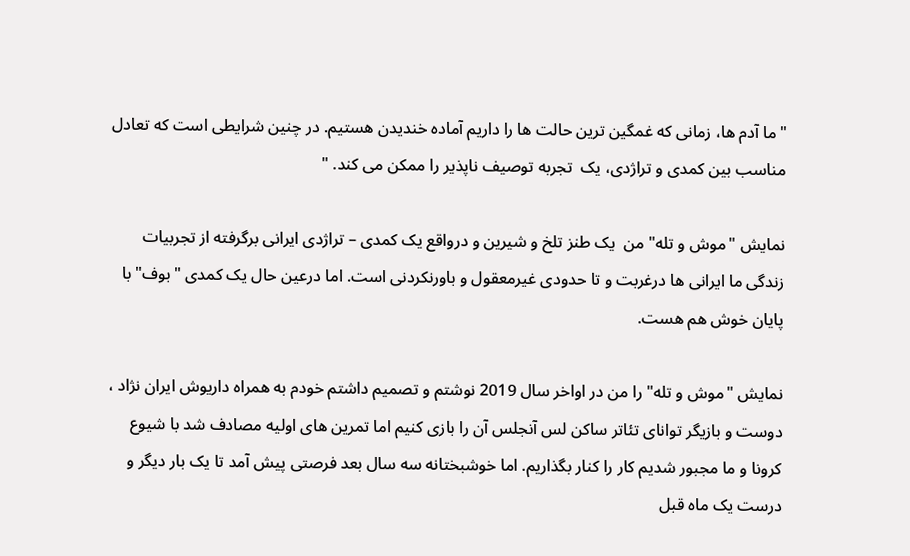"ما آدم ها، زمانی که غمگین ترین حالت ها را داریم آماده خندیدن هستیم. در چنین شرایطی است که تعادل مناسب بین کمدی و تراژدی، یک  تجربه توصیف ناپذیر را ممکن می کند. "

نمایش "موش و تله" من  یک طنز تلخ و شیرین و درواقع یک کمدی – تراژدی ایرانی برگرفته از تجربیات زندگی ما ایرانی ها درغربت و تا حدودی غیرمعقول و باورنکردنی است. اما درعین حال یک کمدی "بوف" با پایان خوش هم هست.

نمایش "موش و تله" را من در اواخر سال 2019 نوشتم و تصمیم داشتم خودم به همراه داریوش ایران نژاد ، دوست و بازیگر توانای تئاتر ساکن لس آنجلس آن را بازی کنیم اما تمرین های اولیه مصادف شد با شیوع کرونا و ما مجبور شدیم کار را کنار بگذاریم. اما خوشبختانه سه سال بعد فرصتی پیش آمد تا یک بار دیگر و درست یک ماه قبل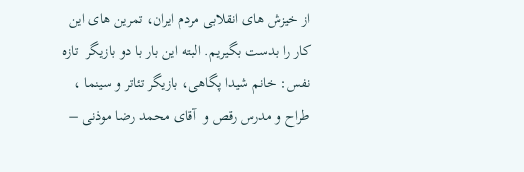از خیزش های انقلابی مردم ایران، تمرین های این کار را بدست بگیریم. البته این بار با دو بازیگر  تازه نفس: خانم شیدا پگاهی، بازیگر تئاتر و سینما ، طراح و مدرس رقص و  آقای محمد رضا موذنی –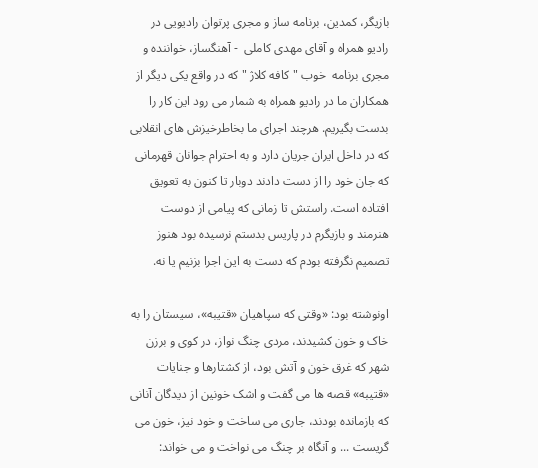بازیگر، کمدین، برنامه ساز و مجری پرتوان رادیویی در رادیو همراه و آقای مهدی کاملی  - آهنگساز، خواننده و مجری برنامه  خوب "کافه کلاژ " که در واقع یکی دیگر از همکاران ما در رادیو همراه به شمار می رود این کار را بدست بگیریم. هرچند اجرای ما بخاطرخیزش های انقلابی که در داخل ایران جریان دارد و به احترام جوانان قهرمانی که جان خود را از دست دادند دوبار تا کنون به تعویق افتاده است. راستش تا زمانی که پیامی از دوست هنرمند و بازیگرم در پاریس بدستم نرسیده بود هنوز تصمیم نگرفته بودم که دست به این اجرا بزنیم یا نه.

اونوشته بود: «وقتی که سپاهیان «قتیبه»، سیستان را به خاک و خون کشیدند، مردی چنگ نواز، در کوی و برزن شهر که غرق خون و آتش بود، از کشتارها و جنایات «قتیبه» قصه ها می گفت و اشک خونین از دیدگان آنانی که بازمانده بودند، جاری می ساخت و خود نیز، خون می گریست ... و آنگاه بر چنگ می نواخت و می خواند: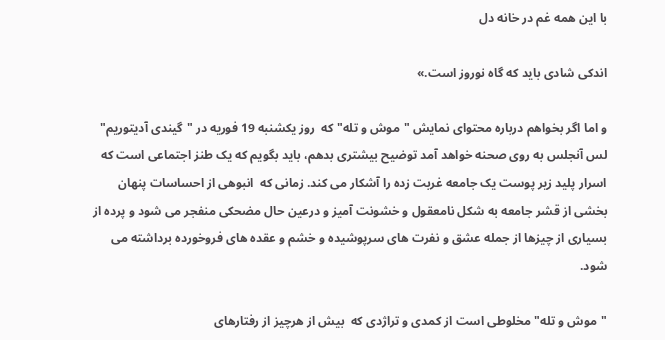با این همه غم در خانه دل

اندکی شادی باید که گاه نوروز است.»

و اما اگر بخواهم درباره محتوای نمایش "موش و تله" که  روز یکشنبه 19 فوریه در "گیندی آدیتوریم" لس آنجلس به روی صحنه خواهد آمد توضیح بیشتری بدهم، باید بگویم که یک طنز اجتماعی است که اسرار پلید زیر پوست یک جامعه غربت زده را آشکار می کند. زمانی که  انبوهی از احساسات پنهان بخشی از قشر جامعه به شکل نامعقول و خشونت آمیز و درعین حال مضحکی منفجر می شود و پرده از بسیاری از چیزها از جمله عشق و نفرت های سرپوشیده و خشم و عقده های فروخورده برداشته می شود.

"موش و تله" مخلوطی است از کمدی و تراژدی که  بیش از هرچیز از رفتارهای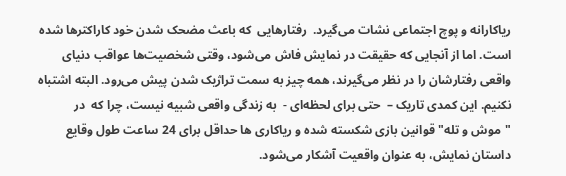ریاکارانه و پوچ اجتماعی نشات می‌گیرد.  رفتارهایی  که باعث مضحک شدن خود کاراکترها شده است. اما از آنجایی که حقیقت در نمایش فاش می‌شود، وقتی شخصیت‌ها عواقب دنیای واقعی رفتارشان را در نظر می‌گیرند، همه چیز به سمت تراژیک‌ شدن پیش می‌رود. البته اشتباه نکنیم. این کمدی تاریک –  حتی برای لحظه‌ای -  به زندگی واقعی شبیه نیست، چرا که  در "موش و تله" قوانین بازی شکسته شده و ریاکاری ها حداقل برای 24 ساعت طول وقایع داستان نمایش، به عنوان واقعیت آشکار می‌شود.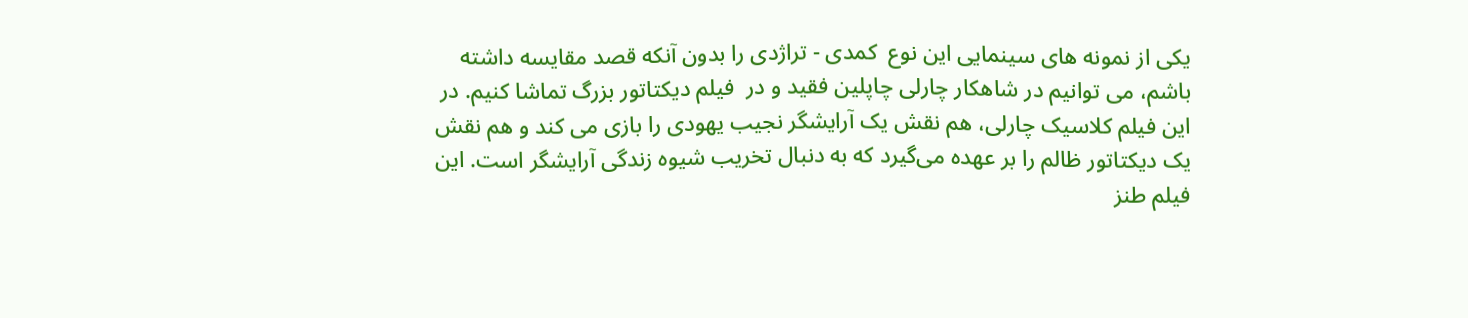یکی از نمونه های سینمایی این نوع  کمدی - تراژدی را بدون آنکه قصد مقایسه داشته باشم، می توانیم در شاهکار چارلی چاپلین فقید و در  فیلم دیکتاتور بزرگ تماشا کنیم. در این فیلم کلاسیک چارلی، هم نقش یک آرایشگر نجیب یهودی را بازی می کند و هم نقش یک دیکتاتور ظالم را بر عهده می‌گیرد که به دنبال تخریب شیوه زندگی آرایشگر است. این فیلم طنز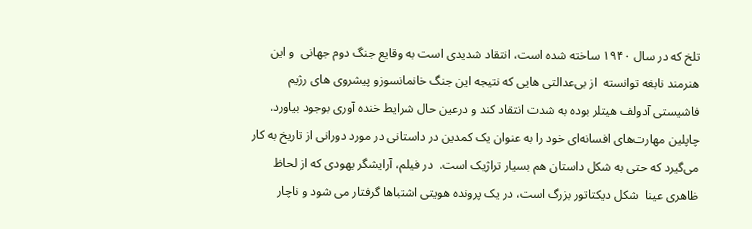تلخ که در سال ۱۹۴۰ ساخته شده است، انتقاد شدیدی است به وقایع جنگ دوم جهانی  و این هنرمند نابغه توانسته  از بی‌عدالتی هایی که نتیجه این جنگ خانمانسوزو پیشروی های رژیم فاشیستی آدولف هیتلر بوده به شدت انتقاد کند و درعین حال شرایط خنده آوری بوجود بیاورد.  چاپلین مهارت‌های افسانه‌ای خود را به عنوان یک کمدین در داستانی در مورد دورانی از تاریخ به کار می‌گیرد که حتی به شکل داستان هم بسیار تراژیک‌ است.  در فیلم، آرایشگر یهودی که از لحاظ ظاهری عینا  شکل دیکتاتور بزرگ است، در یک پرونده هویتی اشتباها گرفتار می شود و ناچار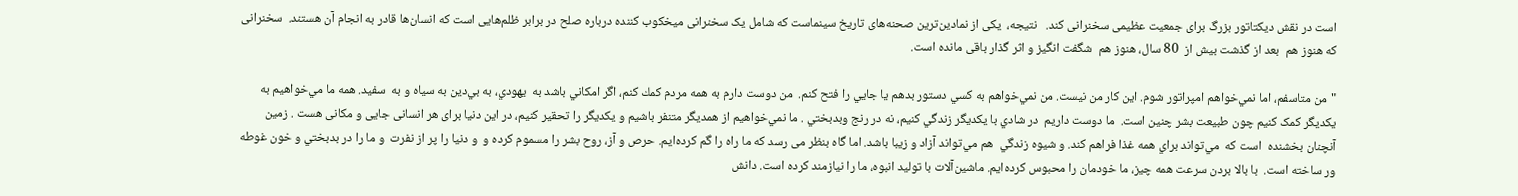است در نقش دیکتاتور بزرگ برای جمعیت عظیمی سخنرانی کند.   نتیجه،  یکی از نمادین‌ترین صحنه‌های تاریخ سینماست که شامل یک سخنرانی میخکوب کننده درباره صلح در برابر ظلم‌هایی است که انسان‌ها قادر به انجام آن هستند.  سخنرانی  که هنوز هم  بعد از گذشت بیش از  80 سال، هنوز هم  شگفت انگیز و اثر گذار باقی مانده است.

"من متاسفم، اما نمي‌خواهم امپراتور شوم. این كار من نيست. من نمي‌خواهم به كسي دستور بدهم يا جايي را فتح كنم.  من دوست دارم به همه مردم كمك كنم، اگر امكاني باشد به  يهودي، به بي‌دين به سياه و به  سفيد. همه ما مي‌خواهيم به یکدیگر کمک کنیم چون طبیعت بشر چنین است.  ما دوست داریم  در شادي با يكديگر زندگي كنيم، نه در رنج وبدبختي . ما نمي‌خواهيم از همدیگر متنفر باشيم و یکدیگر را تحقير كنيم، در اين دنيا برای هر انسانی جایی و مکانی هست . زمين آنچنان بخشنده  است که  مي‌تواند براي همه غذا فراهم كند. و شيوه زندگي  هم مي‌تواند آزاد و زيبا باشد. اما گاه بنظر می رسد که ما راه را گم كرده‌ايم. حرص و آز، روح بشر را مسموم کرده و  و دنيا را پر از نفرت  و ما را در بدبختي و خون غوطه‌ ور ساخته است.  با بالا بردن سرعت همه چیز، ما خودمان را محبوس كرده‌ايم. ماشين‌آلات با توليد انبوه، ما را نيازمند كرده است. دانش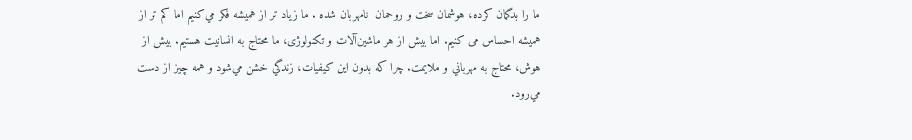ما را بدگمان كرده، هوشمان سخت و روحمان  نامهربان شده . ما زیاد تر از همیشه فكر مي‌كنيم اما کم تر از همیشه احساس می کنیم. اما بيش از هر ماشين‌آلات و تکنولوژی، ما محتاج به انسانيت هستيم. بيش از هوش، محتاج به مهرباني و ملايمت. چرا که بدون اين کیفیات، زندگي خشن مي‌شود و همه چيز از دست مي‌رود.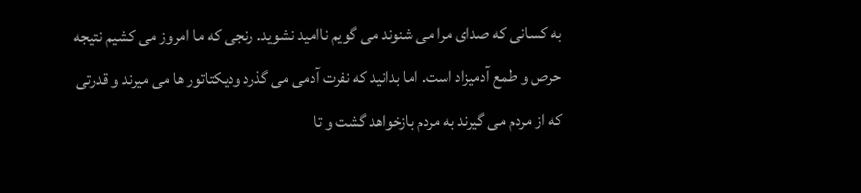به کسانی که صدای مرا می شنوند می گویم ناامید نشوید. رنجی که ما امروز می کشیم نتیجه حرص و طمع آدمیزاد است. اما بدانید که نفرت آدمی می گذرد ودیکتاتور ها می میرند و قدرتی که از مردم می گیرند به مردم بازخواهد گشت و تا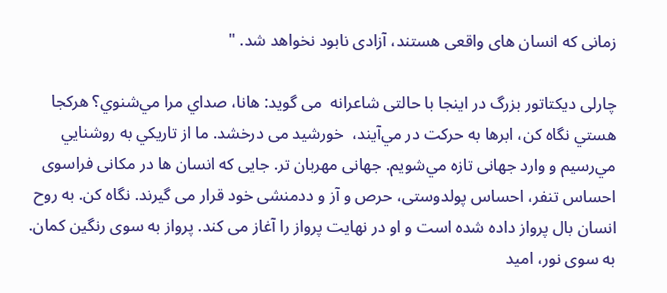زمانی که انسان های واقعی هستند، آزادی نابود نخواهد شد. "

چارلی دیکتاتور بزرگ در اینجا با حالتی شاعرانه  می گوید: هانا، صداي مرا مي‌شنوي؟ هرکجا هستي نگاه كن، ابرها به حركت در مي‌آيند،  خورشید می درخشد. ما از تاريكي به روشنايي مي‌رسیم و وارد جهانی تازه مي‌شويم. جهانی مهربان تر. جایی که انسان ها در مکانی فراسوی احساس تنفر، احساس پولدوستی، حرص و آز و ددمنشی خود قرار می گیرند. نگاه کن. به روح انسان بال پرواز داده شده است و او در نهایت پرواز را آغاز می کند. پرواز به سوی رنگین کمان. به سوی نور، امید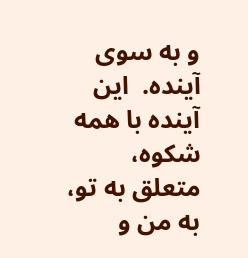و به سوی آینده.  این آینده با همه شکوه، متعلق به تو، به من و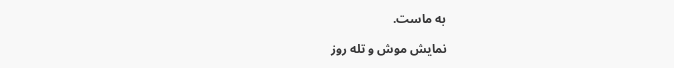به ماست.

نمایش موش و تله روز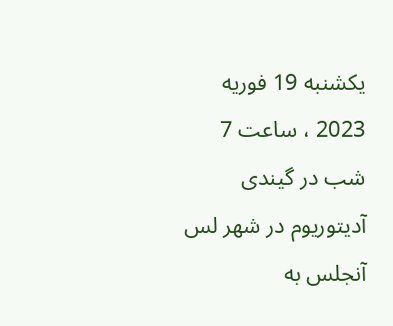یکشنبه 19 فوریه 2023 ، ساعت 7 شب در گیندی آدیتوریوم در شهر لس آنجلس به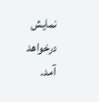نمایش درخواهد آمد.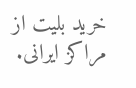خرید بلیت از مراکز ایرانی.